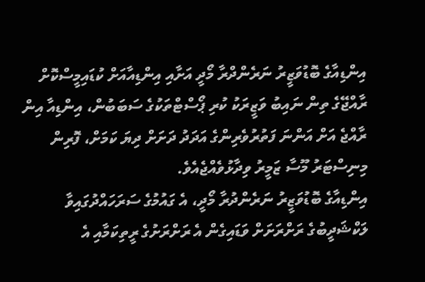އިންޑިއާގެ ބޮޑުވަޒީރު ނަރެންދްރާ މޯދީ އަށާއި އިންޑިއާއަށް ކުޑައިމީސްކޮށް ރާއްޖޭގެ ތިން ނައިބު ވަޒީރަކު ކުރި ޕޯސްޓްތަކުގެ ސަބަބުން، އިންޑިއާ އިން ރާއްޖެ އަށް އަންނަ ފަތުރުވެރިންގެ އަދަދު ދަށަށް ދިޔަ ކަމަށް، ފޮރިން މިނިސްޓަރު މޫސާ ޒަމީރު ވިދާޅުވެއްޖެއެވެ.
އިންޑިއާގެ ބޮޑުވަޒީރު ނަރެންދުރާ މޯދީ، އެ ގައުމުގެ ސަރަހައްދުގައިވާ ލަކްޝަދީބުގެ ރަށްރަށަށް ވަޑައިގެން އެ ރަށްރަށުގެ ރީތިކަމާއި އެ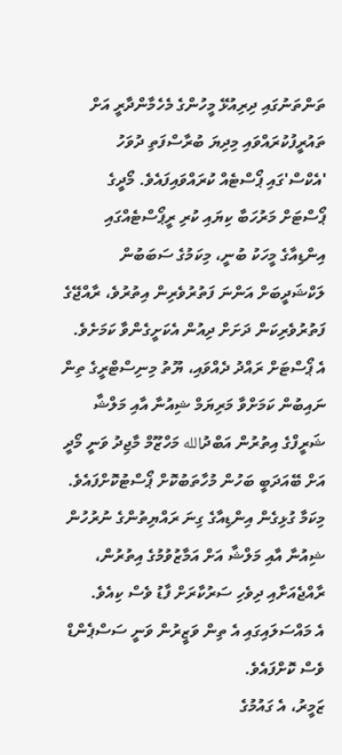ތަންތަނުގައި ދިރިއުޅޭ މީހުންގެ މެހެމާންދާރީ އަށް ތައުރީފުކުރައްވައި މިދިޔަ ބުރާސްފަތި ދުވަހު 'އެކްސް'ގައި ޕޯސްޓެއް ކުރައްވައިފައެވެ. މޯދީގެ ޕޯސްޓަށް މަރުހަބާ ކިޔައި ކުރި ރީޕޯސްޓެއްގައި އިންޑިއާގެ މީހަކު ބުނީ، މިކަމުގެ ސަބަބުން ލަކްޝަދީބަށް އަންނަ ފަތުރުވެރިން އިތުރުވެ، ރާއްޖޭގެ ފަތުރުވެރިކަން ދަށަށް ދިއުން އެކަށީގެންވާ ކަމަށެވެ.
އެ ޕޯސްޓަށް ރައްދު ދެއްވައި، ޔޫތު މިނިސްޓްރީގެ ތިން ނައިބުން ކަމަށްވާ މަރިޔަމް ޝިއުނާ އާއި މަލްޝާ ޝަރީފްގެ އިތުރުން އަބްދުالله މަހްޒޫމް މާޖިދު ވަނީ މޯދީ އަށް ބޭއަދަބީ ބަހުން މުހާތަބުކޮށް ޕޯސްޓުކޮށްފައެވެ. މިކަމާ ގުޅިގެން އިންޑިއާގެ ގިނަ ރައްޔިތުންގެ ނުރުހުން ޝިއުނާ އާއި މަލްޝާ އަށް އަމާޒުވުމުގެ އިތުރުން، ރާއްޖެއަށާއި ދިވެހި ސަރުކާރަށް ފާޑު ވެސް ކިއެވެ.
އެ މައްސަލައިގައި އެ ތިން ވަޒީރުން ވަނީ ސަސްޕެންޑް ވެސް ކޮށްފައެވެ.
ޒަމީރު، އެ ގައުމުގެ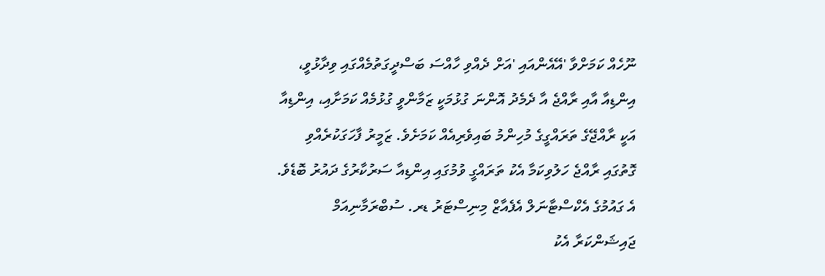ނޫހެއް ކަމަށްވާ 'އޭއެންއައި 'އަށް ދެއްވި ހާއްސަ ބަސްދީގަތުމެއްގައި ވިދާޅުވީ، އިންޑިއާ އާއި ރާއްޖެ އާ ދެމެދު އޮންނަ ގުޅުމަކީ ޒަމާންވީ ގުޅުމެއް ކަމަށާއި، އިންޑިއާ އަކީ ރާއްޖޭގެ ތަރައްގީގެ މުހިންމު ބައިވެރިއެއް ކަމަށެވެ. ޒަމީރު ފާހަގަކުރެއްވި ގޮތުގައި ރާއްޖެ ހަލުވިކަމާ އެކު ތަރައްގީ ވުމުގައި އިންޑިއާ ސަރުކާރުގެ ދައުރު ބޮޑެވެ.
އެ ގައުމުގެ އެކްސްޓާނަލް އެފެއާޒް މިނިސްޓަރު ޑރ. ސުބްރަމާނިއަމް ޖައިޝަންކަރާ އެކު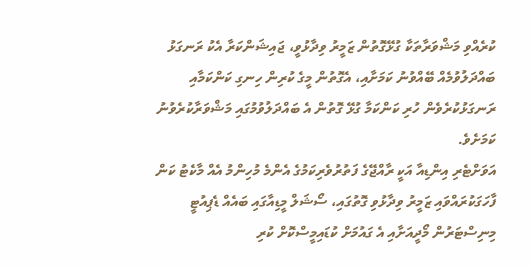ކުރެއްވި މަޝްވަރާތަކާ ގުޅޭގޮތުން ޒަމީރު ވިދާޅުވީ، ޖައިޝަންކަރާ އެކު ރަނގަޅު ބައްދަލުވުމެއް ބޭއްވުނު ކަމަށާއި، އެގޮތުން މީގެ ކުރިން ހިނގި ކަންކަމާއި ރަނގަޅުކުރެވެން ހުރި ކަންކަމާ ގުޅޭ ގޮތުން އެ ބައްދަލުވުމުގައި މަޝްވަރާކުރެވުނު ކަމަށެވެ.
އަވަށްޓެރި އިންޑިއާ އަކީ ރާއްޖޭގެ ފަތުރުވެރިކަމުގެ އެންމެ މުހިންމު އެއް މާކެޓު ކަން ފާހަގަކުރައްވައި ޒަމީރު ވިދާޅުވި ގޮތުގައި، ސޯޝަލް މީޑިއާގައި ބައެއް ޑެޕިއުޓީ މިނިސްޓަރުން މޯދީއަށާއި އެ ގައުމަށް ކުޑައިމީސްކޮށް ކުރި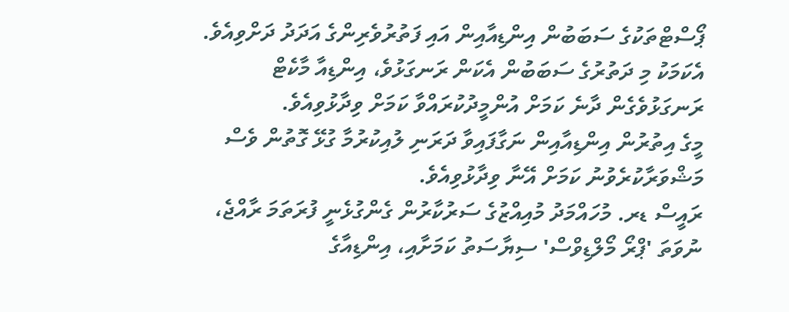ޕޯސްޓްތަކުގެ ސަބަބުން އިންޑިއާއިން އައި ފަތުރުވެރިންގެ އަދަދު ދަށްވިއެވެ. އެކަމަކު މި ދަތުރުގެ ސަބަބުން އެކަން ރަނގަޅުވެ، އިންޑިއާ މާކެޓް ރަނގަޅުވެގެން ދާނެ ކަމަށް އުންމީދުކުރައްވާ ކަމަށް ވިދާޅުވިއެވެ.
މީގެ އިތުރުން އިންޑިއާއިން ނަގާފައިވާ ދަރަނި ލުއިކުރުމާ ގުޅޭ ގޮތުން ވެސް މަޝްވަރާކުރެވުނު ކަމަށް އޭނާ ވިދާޅުވިއެވެ.
ރައީސް ޑރ. މުހައްމަދު މުއިއްޒުގެ ސަރުކާރުން ގެންގުޅެނީ ފުރަތަމަ ރާއްޖެ، ނުވަތަ 'ޕްރޯ މޯލްޑިވްސް' ސިޔާސަތު ކަމަށާއި، އިންޑިއާގެ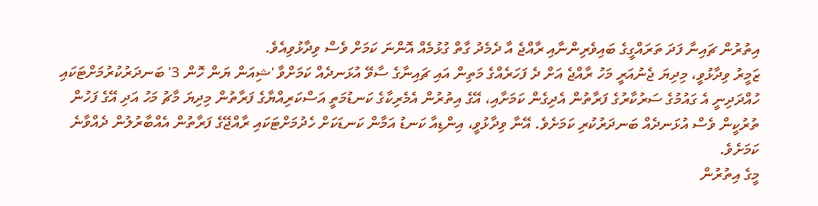އިތުރުން ޗައިނާ ފަދަ ތަރައްގީގެ ބައިވެރިންނާއި ރާއްޖެ އާ ދެމެދު ގާތް ގުޅުމެއް އޮންނަ ކަމަށް ވެސް ވިދާޅުވިއެވެ.
ޒަމީރު ވިދާޅުވީ، މިދިޔަ ޖެނުއަރީ މަހު ރާއްޖެ އަށް ދެ ފަހަރެއްގެ މަތިން އައި ޗައިނާގެ ސާވޭ އުޅަނދެއް ކަމަށްވާ 'ޝިއަން ޔަން ހޮން 3' ބަނދަރުކުރުމަށްޓަކައި ހުއްދަދިނީ އެ ގައުމުގެ ސަރުކާރުގެ ފަރާތުން އެދިގެން ކަމަށާއި، އޭގެ އިތުރުން އެމެރިކާގެ ކަނޑުމަތީ އަސްކަރިއްޔާގެ ފަރާތުން މިދިޔަ މާޗު މަހު އަދި އޭގެ ފަހުން ތުރުކީން ވެސް އުޅަނދެއް ބަނދަރުކުރި ކަމަށެވެ. އޭނާ ވިދާޅުވީ، އިންޑިއާ ކަނޑު އަމާން ކަނޑަކަށް ހެދުމަށްޓަކައި ރާއްޖޭގެ ފަރާތުން އެއްބާރުލުން ދެއްވާނެ ކަމަށެވެ.
މީގެ އިތުރުން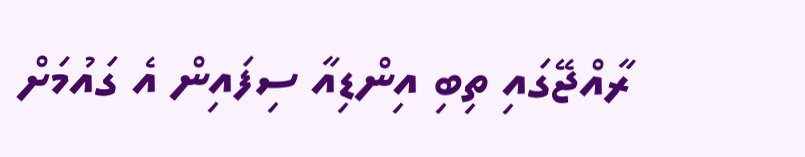ރާއްޖޭގައި ތިބި އިންޑިއާ ސިފައިން އެ ގައުމަށް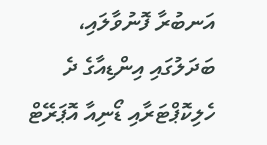އަނބުރާ ފޮނުވާލައި، ބަދަލުގައި އިންޑިއާގެ ދެ ހެލިކޮޕްޓަރާއި ޑޯނިއާ އޮޕަރޭޓް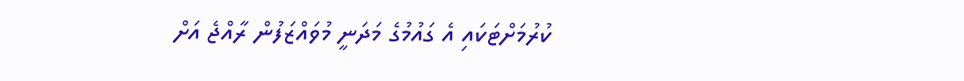ކުރުމަށްޓަކައި އެ ގައުމުގެ މަދަނީ މުވައްޒަފުން ރާއްޖެ އަށް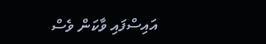އައިސްފައި ވާކަން ވެސް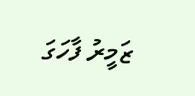ޒަމީރު ފާހަގަ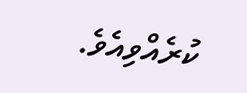ކުރެއްވިއެވެ.